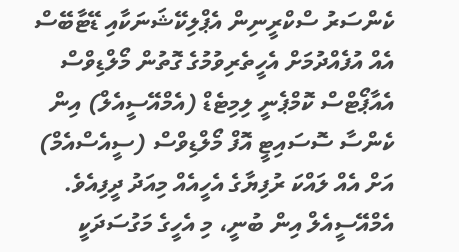ކެންސަރު ސްކްރީނިން އެޕްލިކޭޝަނަކާއި ޑޭޓާބޭސް އެއް އުފެއްދުމަށް އެހީތެރިވުމުގެ ގޮތުން މޯލްޑިވްސް އެއާޕޯޓްސް ކޮމްޕެނީ ލިމިޓެޑް (އެމްއޭސީއެލް) އިން ކެންސާ ސޮސައިޓީ އޮފް މޯލްޑިވްސް (ސީއެސްއެމް) އަށް އެއް ލައްކަ ރުފިޔާގެ އެހީއެއް މިއަދު ދީފިއެވެ.
އެމްއޭސީއެލް އިން ބުނީ، މި އެހީގެ މަގުސަދަކީ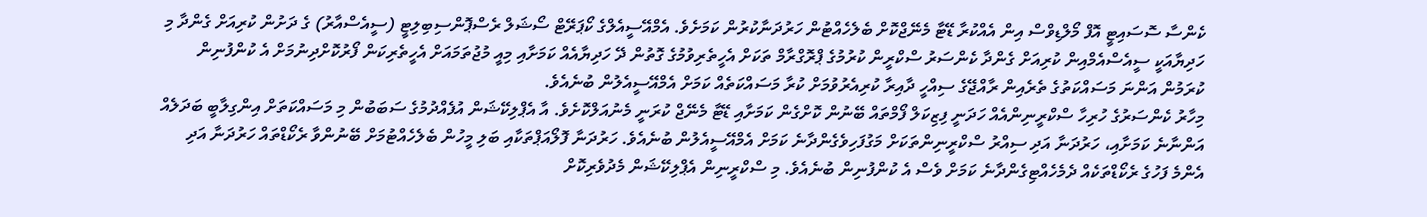ކެންސާ ސޮސައިޓީ އޮފް މޯލްޑިވްސް އިން އެއްކުރާ ޑޭޓާ މެނޭޖްކޮށް ބެލެހެއްޓުން ހަރުދަނާކުރުން ކަމަށެވެ. އެމްއޭސީއެލްގެ ކޯޕަރޭޓް ސޯޝަލް ރެސްޕޮންސިބިލިޓީ (ސީއެސްއާރު) ގެ ދަށުން ކުރިއަށް ގެންދާ މި ހަދިޔާއަކީ ސީއެސްއެމްއިން ކުރިއަށް ގެންދާ ކެންސަރު ސްކްރީން ކުރުމުގެ ޕްރޮގްރާމް ތަކަށް އެހީތެރިވުމުގެ ގޮތުން ދޭ ހަދިޔާއެއް ކަމަށާއި މިއީ މުޖުތަމައަށް އެހީތެރިކަން ފޯރުކޮށްދިނުމަށް އެ ކުންފުނިން ކުރަމުން އަންނަ މަސައްކަތުގެ ތެރެއިން ރާއްޖޭގެ ސިއްހީ ދާއިރާ ކުރިއެރުވުމަށް ކުރާ މަސައްކަތެއް ކަމަށް އެމްއޭސީއެލުން ބުނެއެވެ.
މިހާރު ކެންސަރުގެ ހުރިހާ ސްކްރީނިންއެއް ހަދަނީ ފިޒިކަލް ފޯމްތައް ބޭނުން ކޮށްގެން ކަމަށާއި ޑޭޓާ މެނޭޖް ކުރަނީ މެނުއަލްކޮށެވެ. އާ އެޕްލިކޭޝަން އުފެއްދުމުގެ ސަބަބުން މި މަސައްކަތަށް އިންގިލާބީ ބަދަލެއް އަންނާނެ ކަމަށާއި، ހަރުދަނާ އަދި ސިއްރު ސްކްރީނިންތަކަށް މަގުފަހިވެގެންދާނެ ކަމަށް އެމްއޭސީއެލުން ބުނެއެވެ. ހަރުދަނާ ފޮލޯއަޕްތަކާއި ބަލި މީހުން ބެލެހެއްޓުމަށް ބޭނުންވާ ރެކޯޑްތައް ހަރުދަނާ އަދި އެންމެ ފަހުގެ ރެކޯޑްތަކެއް ދެމެހެއްޓިގެންދާނެ ކަމަށް ވެސް އެ ކުންފުނިން ބުނެއެވެ. މި ސްކްރީނިން އެޕްލިކޭޝަން މެދުވެރިކޮށް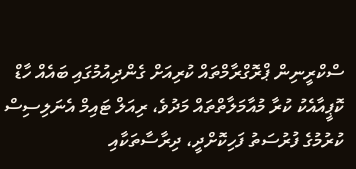ސްކްރީނިން ޕްރޮގްރާމްތައް ކުރިއަށް ގެންދިއުމުގައި ބައެއް ހާޑް ކޮޕީއާއެކު ކުރާ މުއާމަލާތްތައް މަދުވެ، ރިއަލް ޓައިމް އެނަލިސިސް ކުރުމުގެ ފުރުސަތު ފަހިކޮށްދީ، ދިރާސާތަކާއި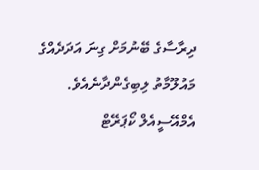ދިރާސާގެ ބޭނުމަށް ގިނަ އަދަދެއްގެ މައުލޫމާތު ލިބިގެންދާނެއެވެ.
އެމްއޭސީއެލް ކޯޕަރޭޓް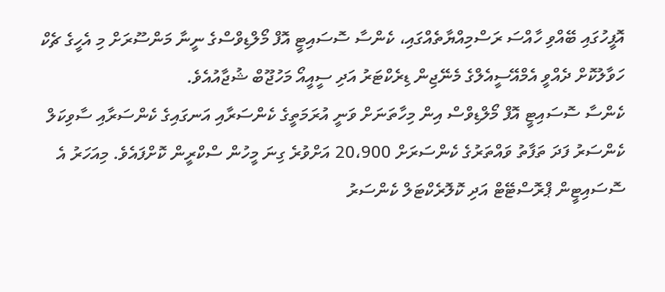އޮފީހުގައި ބޭއްވި ހާއްސަ ރަސްމިއްޔާތެއްގައި، ކެންސާ ސޮސައިޓީ އޮފް މޯލްޑިވްސްގެ ނީނާ މަންސޫރަށް މި އެހީގެ ޗެކް ހަވާލުކޮށް ދެއްވީ އެމްއޭސީއެލްގެ މެނޭޖިން ޑިރެކްޓަރު އަދި ސީއީއޯ މަހުޖޫބް ޝުޖާއުއެވެ.
ކެންސާ ސޮސައިޓީ އޮފް މޯލްޑިވްސް އިން މިހާތަނަށް ވަނީ އުރަމަތީގެ ކެންސަރާއި އަނގައިގެ ކެންސަރާއި ސާވިކަލް ކެންސަރު ފަދަ ތަފާތު ވައްތަރުގެ ކެންސަރަށް 20،900 އަށްވުރެ ގިނަ މީހުން ސްކްރީން ކޮށްފައެވެ. މިއަހަރު އެ ސޮސައިޓީން ޕްރޮސްޓޭޓް އަދި ކޮލޮރެކްޓަލް ކެންސަރު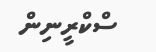ސްކްރީނިން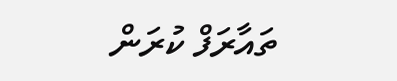ތައާރަފް ކުރަން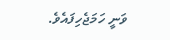ވަނީ ހަމަޖެހިފައެވެ.